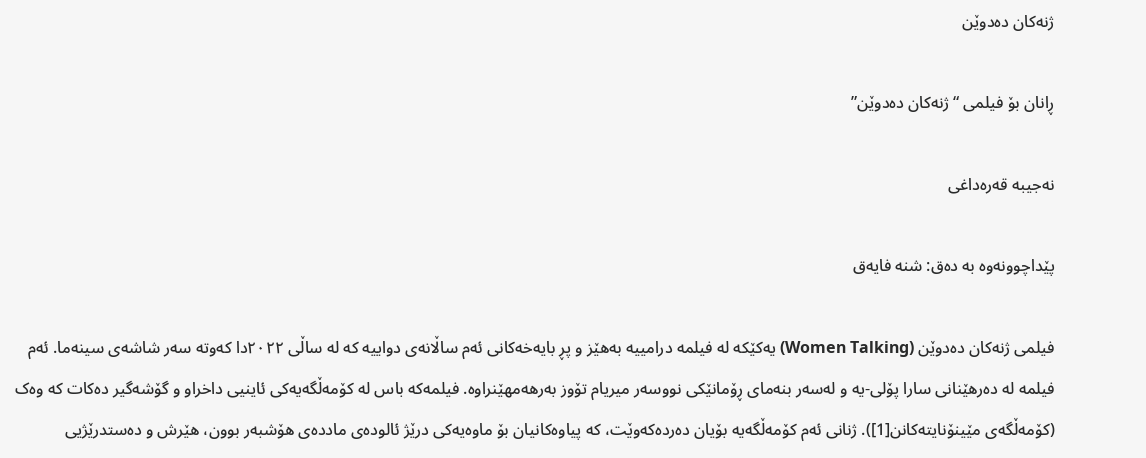ژنەکان دەدوێن

ڕانان بۆ فیلمی “ژنەکان دەدوێن”

نەجیبە قەرەداغی

پێداچوونەوە بە دەق: شنە فایەق

فیلمی ژنەکان دەدوێن (Women Talking) یەکێکە لە فیلمە درامییە بەهێز و پڕ بایەخەکانی ئەم ساڵانەی دواییە کە لە ساڵی ٢٠٢٢دا کەوتە سەر شاشەی سینەما. ئەم فیلمە لە دەرهێنانی سارا پۆلی-یە و لەسەر بنەمای ڕۆمانێکی نووسەر میریام تۆوز بەرهەمهێنراوە. فیلمەکە باس لە کۆمەڵگەیەکی ئاینیی داخراو و گۆشەگیر دەکات کە وەک (کۆمەڵگەی مێینۆنایتەکانن[1]). ژنانی ئەم کۆمەڵگەیە بۆیان دەردەکەوێت، کە پیاوەکانیان بۆ ماوەیەکی درێژ ئالودەی ماددەی هۆشبەر بوون، هێرش و دەستدرێژیی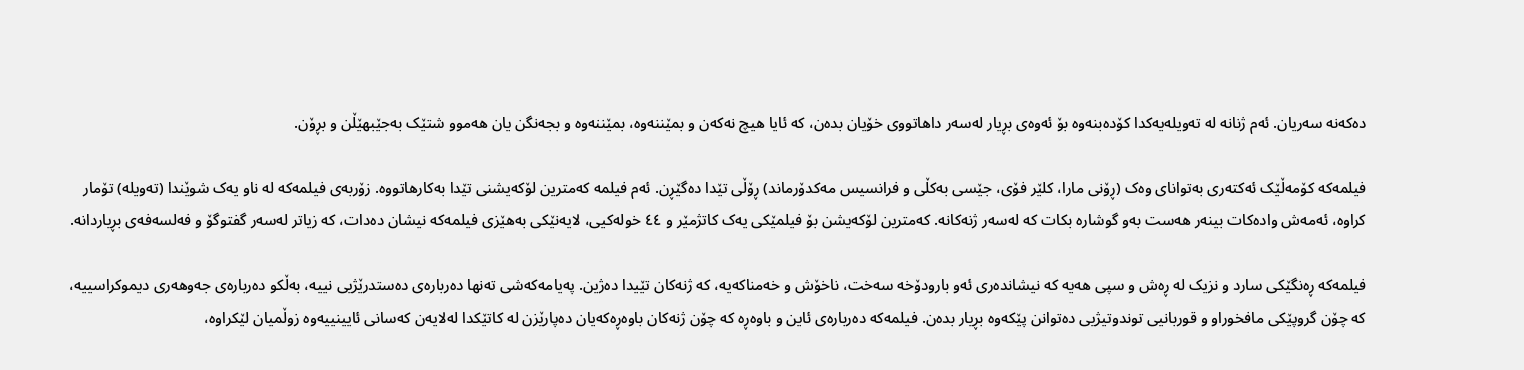دەکەنە سەریان. ئەم ژنانە لە تەویلەیەکدا کۆدەبنەوە بۆ ئەوەی بڕیار لەسەر داهاتووی خۆیان بدەن، کە ئایا هیچ نەکەن و بمێننەوە، بمێننەوە و بجەنگن یان هەموو شتێک بەجێبهێڵن و بڕۆن.

فیلمەکە کۆمەڵێک ئەکتەری بەتوانای وەک (ڕۆنی مارا، کلێر فۆی، جێسی بەکڵی و فرانسیس مەکدۆرماند) ڕۆڵی تێدا دەگێڕن. ئەم فیلمە کەمترین لۆکەیشنی تێدا بەکارهاتووە. زۆربەی فیلمەکە لە ناو یەک شوێندا (تەویلە) تۆمار کراوە، ئەمەش وادەکات بینەر هەست بەو گوشارە بکات کە لەسەر ژنەکانە. کەمترین لۆکەیشن بۆ فیلمێکی یەک کاتژمێر و ٤٤ خولەکیی، لایەنێکی بەهێزی فیلمەکە نیشان دەدات، کە زیاتر لەسەر گفتوگۆ و فەلسەفەی بڕیاردانە.

فیلمەکە ڕەنگێکی سارد و نزیک لە ڕەش و سپی هەیە کە نیشاندەری ئەو بارودۆخە سەخت، ناخۆش و خەمناکەیە، کە ژنەکان تێیدا دەژین. پەیامەکەشی تەنها دەربارەی دەستدرێژیی نییە، بەڵکو دەربارەی جەوهەری دیموکراسییە، کە چۆن گروپێکی مافخوراو و قوربانیی توندوتیژیی دەتوانن پێکەوە بڕیار بدەن. فیلمەکە دەربارەی ئاین و باوەڕە کە چۆن ژنەکان باوەڕەکەیان دەپارێزن لە کاتێکدا لەلایەن کەسانی ئایینییەوە زوڵمیان لێکراوە،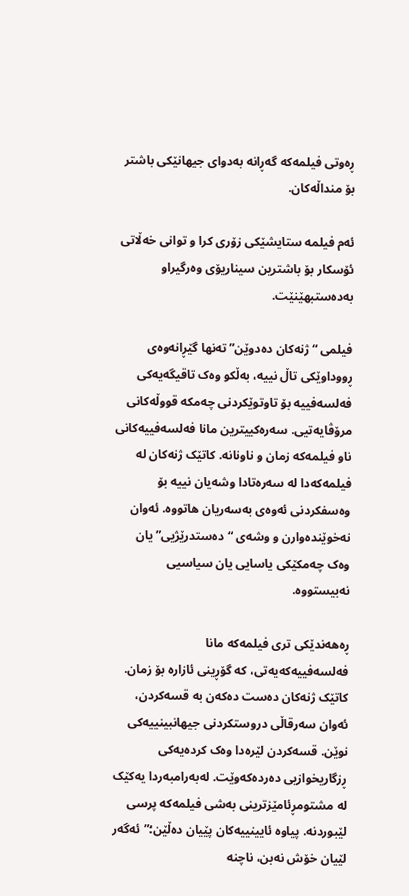ڕەوتی فیلمەکە گەڕانە بەدوای جیهانێکی باشتر بۆ منداڵەکان.

ئەم فیلمە ستایشێکی زۆری کرا و توانی خەڵاتی ئۆسکار بۆ باشترین سیناریۆی وەرگیراو بەدەستبهێنێت.

فیلمی “ژنەکان دەدوێن” تەنها گێڕانەوەی ڕووداوێکی تاڵ نییە، بەڵکو وەک تاقیگەیەکی فەلسەفییە بۆ تاوتوێکردنی چەمکە قووڵەکانی مرۆڤایەتیی. سەرەکییترین مانا فەلسەفییەکانی ناو فیلمەکە زمان و ناونانە. کاتێک ژنەکان لە فیلمەکەدا لە سەرەتادا وشەیان نییە بۆ وەسفکردنی ئەوەی بەسەریان هاتووە. ئەوان نەخوێندەوارن و وشەی “دەستدرێژیی”یان وەک چەمکێکی یاسایی یان سیاسیی نەبیستووە.

ڕەهەندێکی تری فیلمەکە مانا فەلسەفییەکەیەتی، کە گۆڕینی ئازارە بۆ زمان. کاتێک ژنەکان دەست دەکەن بە قسەکردن، ئەوان سەرقاڵی دروستکردنی جیهانبینییەکی نوێن. قسەکردن لێرەدا وەک کردەیەکی ڕزگاریخوازیی دەردەکەوێت. لەبەرامبەردا یەکێک لە مشتومڕئامێزترینی بەشی فیلمەکە پرسی لێبوردنە. پیاوە ئایینییەکان پێیان دەڵێن؛”ئەگەر لێیان خۆش نەبن، ناچنە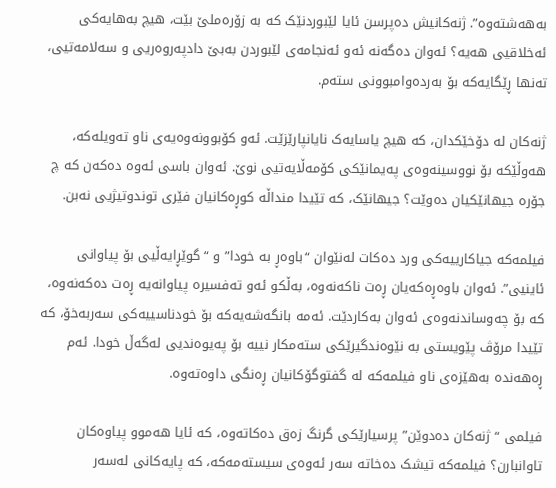بەهەشتەوە”. ژنەکانیش دەپرسن ئایا لێبوردنێک کە بە زۆرەملێ بێت، هیچ بەهایەکی ئەخلاقیی هەیە؟ ئەوان دەگەنە ئەو ئەنجامەی لێبوردن بەبێ دادپەروەریی و سەلامەتیی، تەنها ڕێگایەکە بۆ بەردەوامبوونی ستەم.

ژنەکان لە دۆخێکدان، کە هیچ یاسایەک نایانپارێزێت. ئەو کۆبوونەوەیەی ناو تەویلەکە، هەوڵێکە بۆ نووسینەوەی پەیمانێکی کۆمەڵایەتیی نوێ. ئەوان باسی ئەوە دەکەن کە چ جۆرە جیهانێکیان دەوێت؟ جیهانێک، کە تێیدا منداڵە کوڕەکانیان فێری توندوتیژیی نەبن.

فیلمەکە جیاکارییەکی ورد دەکات لەنێوان “باوەڕ بە خودا” و “گوێڕایەڵیی بۆ پیاوانی ئاینیی”. ئەوان باوەڕەکەیان ڕەت ناکەنەوە، بەڵکو ئەو تەفسیرە پیاوانەیە ڕەت دەکەنەوە، کە بۆ چەوساندنەوەی ئەوان بەکاردێت. ئەمە بانگەشەیەکە بۆ خودناسییەکی سەربەخۆ، کە تێیدا مرۆڤ پێویستی بە نێوەندگیرێکی ستەمکار نییە بۆ پەیوەندیی لەگەڵ خودا. ئەم ڕەهەندە بەهێزەی ناو فیلمەکە لە گفتوگۆکانیان ڕەنگی داوەتەوە.

فیلمی “ژنەکان دەدوێن” پرسیارێکی گرنگ زەق دەکاتەوە، کە ئایا هەموو پیاوەکان تاوانبارن؟ فیلمەکە تیشک دەخاتە سەر ئەوەی سیستەمەکە، کە پایەکانی لەسەر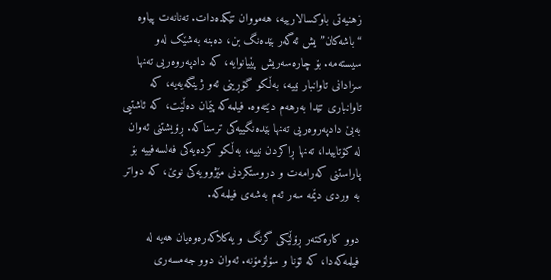زهنیەتی باوکسالارییە، هەمووان تێکدەدات. تەنانەت پیاوە “باشەکان”یش ئەگەر بێدەنگ بن، دەبنە بەشێک لەو سیستەمە. بۆ چارەسەریش پێیانوایە، کە دادپەروەریی تەنها سزادانی تاوانبار نییە، بەڵکو گۆڕینی ئەو ژینگەیەیە، کە تاوانباری تێدا بەرهەم دێتەوە. فیلمەکە پێمان دەڵێت، کە ئاشتیی بەبێ دادپەروەریی تەنها بێدەنگییەکی ترسناکە. ڕۆیشتنی ئەوان لە کۆتاییدا، تەنها ڕاکردن نییە، بەڵکو کردەیەکی فەلسەفییە بۆ پاراستنی کەرامەت و دروستکردنی مێژوویەکی نوێ، کە دواتر بە وردی دێمە سەر ئەم بەشەی فیلمەکە.

دوو کارەکتەر ڕۆڵێکی گرنگ و یەکلاکەرەوەیان هەیە لە فیلمەکەدا، کە ئۆنا و سۆلۆمۆنە. ئەوان دوو جەمسەری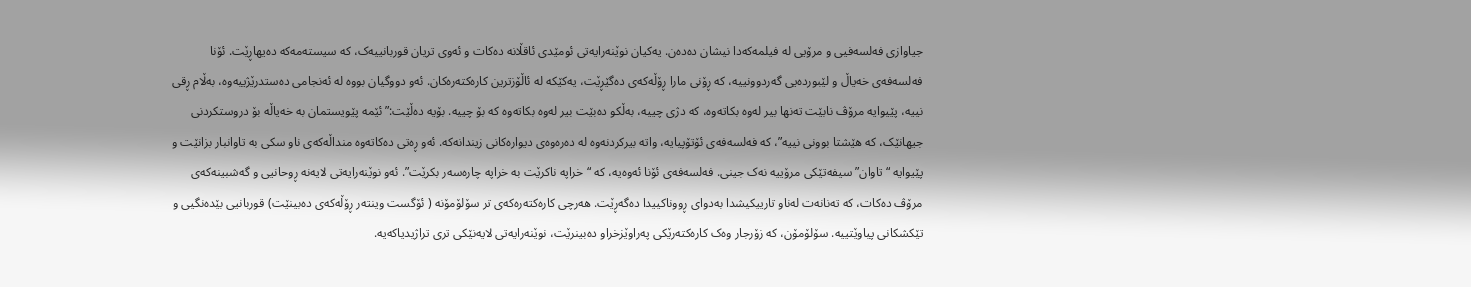جیاوازی فەلسەفیی و مرۆیی لە فیلمەکەدا نیشان دەدەن. یەکیان نوێنەرایەتی ئومێدی ئاقڵانە دەکات و ئەوی تریان قوربانییەک، کە سیستەمەکە دەیهاڕێت. ئۆنا فەلسەفەی خەیاڵ و لێبوردەیی گەردوونییە، کە ڕۆنی مارا ڕۆڵەکەی دەگێڕێت، یەکێکە لە ئاڵۆزترین کارەکتەرەکان. ئەو دووگیان بووە لە ئەنجامی دەستدرێژییەوە، بەڵام ڕقی نییە، پێیوایە مرۆڤ نابێت تەنها بیر لەوە بکاتەوە، کە دژی چییە، بەڵکو دەبێت بیر لەوە بکاتەوە کە بۆ چییە. بۆیە دەڵێت:”ئێمە پێویستمان بە خەیاڵە بۆ دروستکردنی جیهانێک، کە هێشتا بوونی نییە”، کە فەلسەفەی ئۆتۆپیایە، واتە بیرکردنەوە لە دەرەوەی دیوارەکانی زیندانەکە. ئەو ڕەتی دەکاتەوە منداڵەکەی ناو سکی بە تاوانبار بزانێت و پێیوایە “تاوان” سیفەتێکی مرۆییە نەک جینی. فەلسەفەی ئۆنا ئەوەیە، کە “خراپە ناکرێت بە خراپە چارەسەر بکرێت”. ئەو نوێنەرایەتی لایەنە ڕوحانیی و گەشبینەکەی مرۆڤ دەکات، کە تەنانەت لەناو تارییکیشدا بەدوای ڕووناکییدا دەگەڕێت. هەرچی کارەکتەرەکەی تر سۆلۆمۆنە ( ئۆگست وینتەر ڕۆڵەکەی دەبینێت) قوربانیی بێدەنگیی و تێکشکانی پیاوێتییە. سۆلۆمۆن، کە زۆرجار وەک کارەکتەرێکی پەراوێزخراو دەبینرێت، نوێنەرایەتی لایەنێکی تری تراژیدیاکەیە.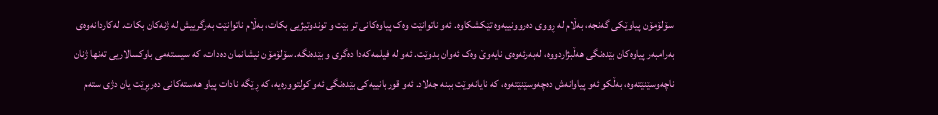سۆلۆمۆن پیاوێکی گەنجە، بەڵام لە ڕووی دەروونییەوە تێکشکاوە. ئەو ناتوانێت وەک پیاوەکانی تر بێت و توندوتیژیی بکات، بەڵام ناتوانێت بەرگرییش لە ژنەکان بکات. لەکاردانەوەی بەرامبەر پیاوەکان بێدەنگی هەڵبژاردووە، لەبەرئەوەی نایەوێ وەک ئەوان بدوێت. ئەو لە فیلمەکەدا دەگری و بێدەنگە. سۆلۆمۆن نیشانمان دەدات، کە سیستەمی باوکسالاریی تەنها ژنان ناچەوسێنێتەوە، بەڵکو ئەو پیاوانەش دەچەوسێنێتەوە، کە نایانەوێت ببنە جەلاد. ئەو قوربانییەکی بێدەنگی ئەو کولتوورەیە، کە ڕێگە نادات پیاو هەستەکانی دەربڕێت یان دژی ستەم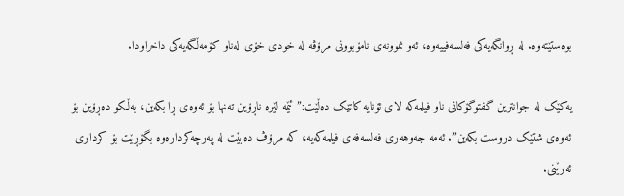بوەستێتەوە. لە ڕوانگەیەکی فەلسەفییەوە، ئەو نموونەی نامۆبوونی مرۆڤە لە خودی خۆی لەناو کۆمەڵگەیەکی داخراودا.

یەکێک لە جوانترین گفتوگۆکانی ناو فیلمەکە لای ئۆنایە کاتێک دەڵێت:”ئێمە لێرە ناڕۆین تەنها بۆ ئەوەی ڕا بکەین، بەڵکو دەڕۆین بۆ ئەوەی شتێک دروست بکەین”. ئەمە جەوهەری فەلسەفەی فیلمەکەیە، کە مرۆڤ دەبێت لە پەرچەکردارەوە بگۆڕێت بۆ کرداری ئەرێنی.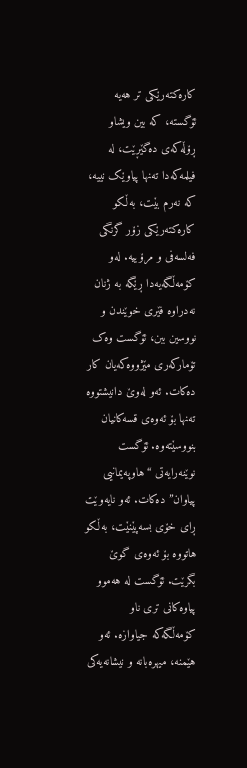کارەکتەرێکی تر هەیە ئۆگستە، کە بین ویشاو ڕۆڵەکەی دەگێڕێت، لە فیلمەکەدا تەنها پیاوێک نییە، کە نەرم بێت، بەڵکو کارەکتەرێکی زۆر گرنگی فەلسەفی و مرۆییە. لەو کۆمەڵگەیەدا ڕێگە بە ژنان نەدراوە فێری خوێندن و نووسین ببن، ئۆگست وەک تۆمارکەری مێژووەکەیان کار دەکات. ئەو لەوێ دانیشتووە تەنها بۆ ئەوەی قسەکانیان بنووسێتەوە. ئۆگست نوێنەرایەتی “هاوپەیمانیی پیاوان” دەکات. ئەو نایەوێت ڕای خۆی بسەپێنێت، بەڵکو هاتووە بۆ ئەوەی گوێ بگرێت. ئۆگست لە هەموو پیاوەکانی تری ناو کۆمەڵگەکە جیاوازە. ئەو هێمنە، میهرەبانە و نیشانەیەکی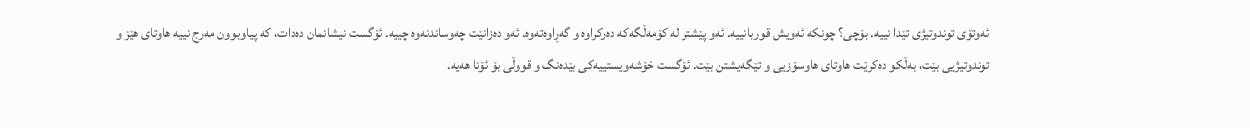ئەوتۆی توندوتیژی تێدا نییە. بۆچی؟ چونکە ئەویش قوربانییە. ئەو پێشتر لە کۆمەڵگەکە دەرکراوە و گەڕاوەتەوە. ئەو دەزانێت چەوساندنەوە چییە. ئۆگست نیشانمان دەدات، کە پیاوبوون مەرج نییە هاوتای هێز و توندوتیژیی بێت، بەڵکو دەکرێت هاوتای هاوسۆزیی و تێگەیشتن بێت. ئۆگست خۆشەویستییەکی بێدەنگ و قووڵی بۆ ئۆنا هەیە.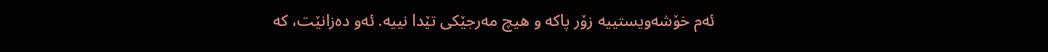ئەم خۆشەویستییە زۆر پاکە و هیچ مەرجێکی تێدا نییە. ئەو دەزانێت، کە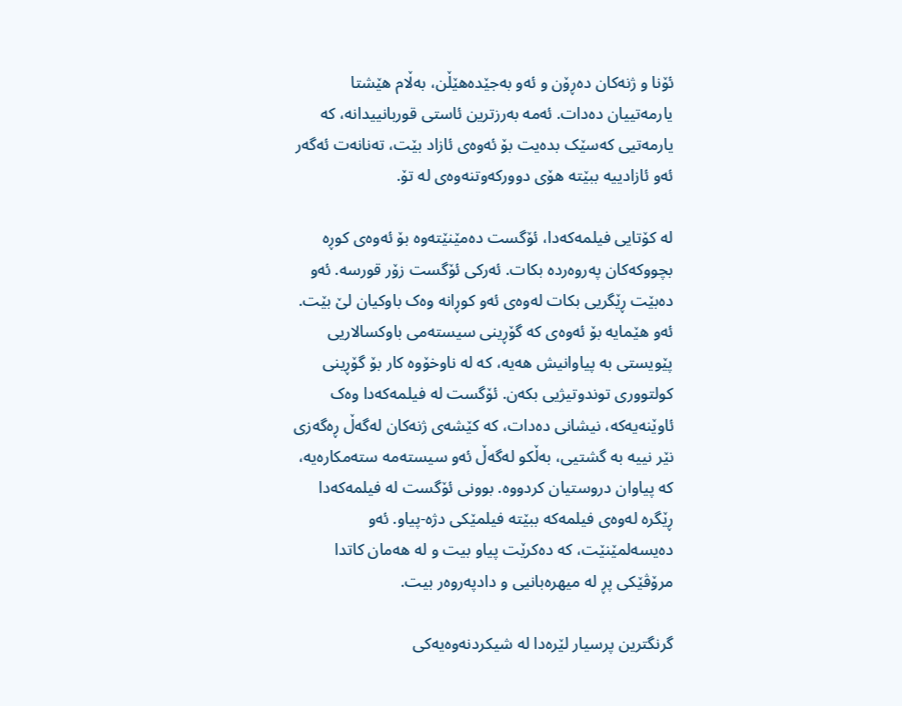ئۆنا و ژنەکان دەڕۆن و ئەو بەجێدەهێڵن، بەڵام هێشتا یارمەتییان دەدات. ئەمە بەرزترین ئاستی قوربانییدانە، کە یارمەتیی کەسێک بدەیت بۆ ئەوەی ئازاد بێت، تەنانەت ئەگەر ئەو ئازادییە ببێتە هۆی دوورکەوتنەوەی لە تۆ.

لە کۆتایی فیلمەکەدا، ئۆگست دەمێنێتەوە بۆ ئەوەی کوڕە بچووکەکان پەروەردە بکات. ئەرکی ئۆگست زۆر قورسە. ئەو دەبێت ڕێگریی بکات لەوەی ئەو کوڕانە وەک باوکیان لێ بێت. ئەو هێمایە بۆ ئەوەی کە گۆڕینی سیستەمی باوکسالاریی پێویستی بە پیاوانیش هەیە، کە لە ناوخۆوە کار بۆ گۆڕینی کولتووری توندوتیژیی بکەن. ئۆگست لە فیلمەکەدا وەک ئاوێنەیەکە، نیشانی دەدات، کە کێشەی ژنەکان لەگەڵ ڕەگەزی نێر نییە بە گشتیی، بەڵکو لەگەڵ ئەو سیستەمە ستەمکارەیە، کە پیاوان دروستیان کردووە. بوونی ئۆگست لە فیلمەکەدا ڕێگرە لەوەی فیلمەکە ببێتە فیلمێکی دژە-پیاو. ئەو دەیسەلمێنێت، کە دەکرێت پیاو بیت و لە هەمان کاتدا مرۆڤێکی پڕ لە میهرەبانیی و دادپەروەر بیت.

گرنگترین پرسیار لێرەدا لە شیکردنەوەیەکی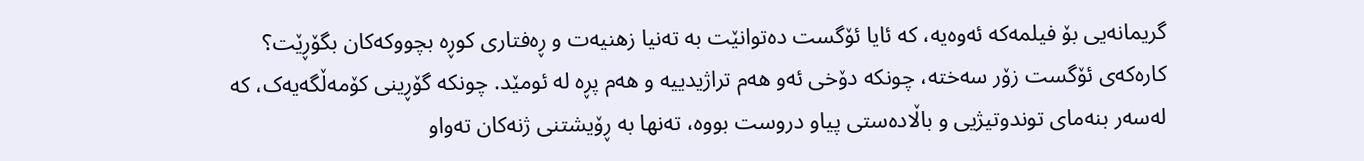گریمانەیی بۆ فیلمەکە ئەوەیە، کە ئایا ئۆگست دەتوانێت بە تەنیا زهنیەت و ڕەفتاری کوڕە بچووکەکان بگۆڕێت؟ کارەکەی ئۆگست زۆر سەختە، چونکە دۆخی ئەو هەم تراژیدییە و هەم پڕە لە ئومێد. چونکە گۆڕینی کۆمەڵگەیەک، کە لەسەر بنەمای توندوتیژیی و باڵادەستی پیاو دروست بووە، تەنها بە ڕۆیشتنی ژنەکان تەواو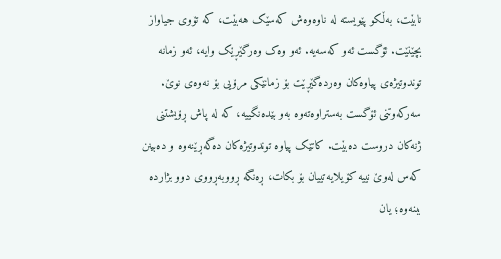نابێت، بەڵکو پێویستە لە ناوەوەش کەسێک هەبێت، کە تۆوی جیاواز بچێنێت. ئۆگست ئەو کەسەیە. ئەو وەک وەرگێڕێک وایە، ئەو زمانە توندوتیژەی پیاوەکان وەردەگێڕێت بۆ زمانێکی مرۆیی بۆ نەوەی نوێ. سەرکەوتنی ئۆگست بەستراوەتەوە بەو بێدەنگییە، کە لە پاش ڕۆیشتنی ژنەکان دروست دەبێت. کاتێک پیاوە توندوتیژەکان دەگەڕێنەوە و دەبینن کەس لەوێ نییە کۆیلایەتییان بۆ بکات، ڕەنگە ڕووبەڕووی دوو بژاردە ببنەوە؛ یان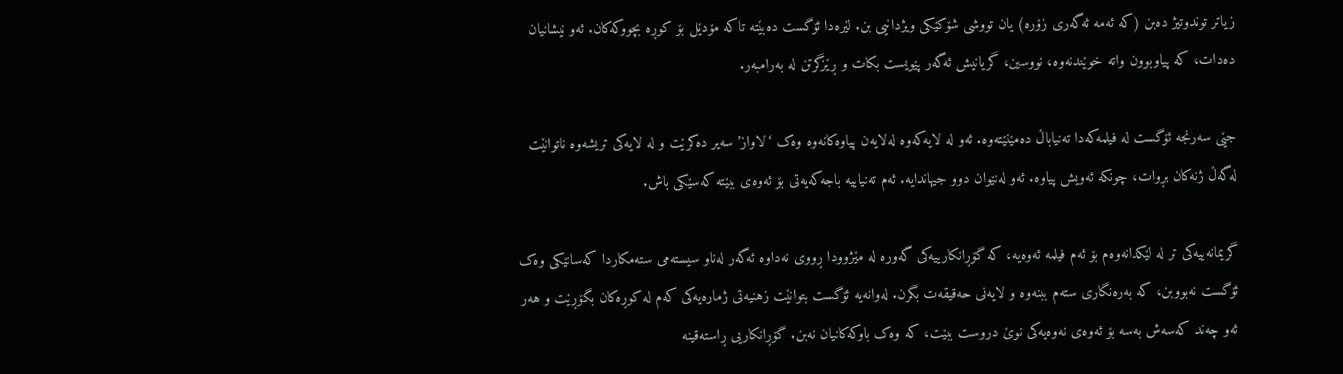زیاتر توندوتیژ دەبن (کە ئەمە ئەگەری زۆرە) یان تووشی شۆکێکی ویژدانیی بن. لێرەدا ئۆگست دەبێتە تاکە مۆدێل بۆ کوڕە بچووکەکان. ئەو نیشانیان دەدات، کە پیاوبوون واتە خوێندنەوە، نووسین، گریانیش ئەگەر پێویست بکات و ڕێزگرتن لە بەرامبەر.

جێی سەرنجە ئۆگست لە فیلمەکەدا تەنیاباڵ دەمێنێتەوە. ئەو لە لایەکەوە لەلایەن پیاوەکانەوە وەک ‘لاواز’ سەیر دەکرێت و لە لایەکی تریشەوە ناتوانێت لەگەڵ ژنەکان بڕوات، چونکە ئەویش پیاوە. ئەو لەنێوان دوو جیهاندایە. ئەم تەنیاییە باجەکەیەتی بۆ ئەوەی ببێتە کەسێکی باش.

گریمانەییەکی تر لە لێکدانەوەم بۆ ئەم فیلمە ئەوەیە، کە گۆڕانکارییەکی گەورە لە مێژوودا ڕووی نەداوە ئەگەر لەناو سیستەمی ستەمکاردا کەسانێکی وەک ئۆگست نەبووبن، کە بەرەنگاری ستەم ببنەوە و لایەنی حەقیقەت بگرن. لەوانەیە ئۆگست بتوانێت زهنیەتی ژمارەیەکی کەم لە کوڕەکان بگۆڕێت و هەر ئەو چەند کەسەش بەسە بۆ ئەوەی نەوەیەکی نوێ دروست ببێت، کە وەک باوکەکانیان نەبن. گۆڕانکاریی ڕاستەقینە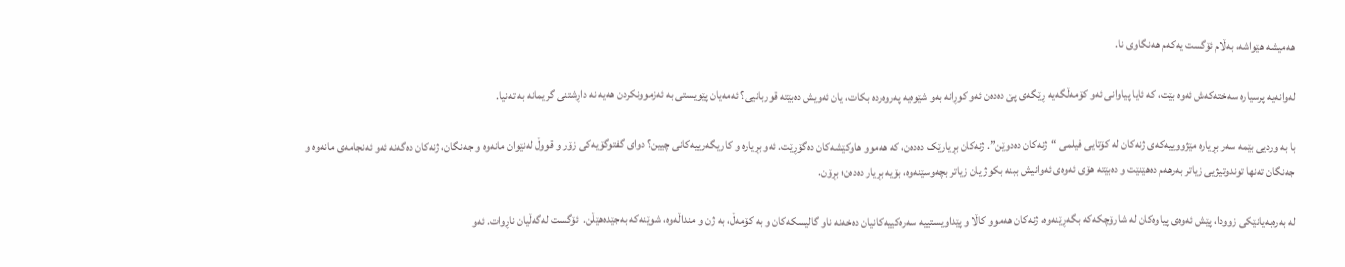هەمیشە هێواشە، بەڵام ئۆگست یەکەم هەنگاوی نا.

لەوانەیە پرسیارە سەختەکەش ئەوە بێت، کە ئایا پیاوانی ئەو کۆمەڵگەیە ڕێگەی پێ دەدەن ئەو کوڕانە بەو شێوەیە پەروەردە بکات، یان ئەویش دەبێتە قوربانیی؟ ئەمەیان پێویستی بە ئەزموونکردن هەیە نە داڕشتنی گریمانە بە تەنیا.

با بە وردیی بێمە سەر بڕیارە مێژووییەکەی ژنەکان لە کۆتایی فیلمی “ژنەکان دەدوێن”. ژنەکان بڕیارێک دەدەن، کە هەموو هاوکێشەکان دەگۆڕێت. ئەو بڕیارە و کاریگەرییەکانی چیین؟ دوای گفتوگۆیەکی زۆر و قووڵ لەنێوان مانەوە و جەنگان، ژنەکان دەگەنە ئەو ئەنجامەی مانەوە و جەنگان تەنها توندوتیژیی زیاتر بەرهەم دەهێنێت و دەبێتە هۆی ئەوەی ئەوانیش ببنە بکوژ یان زیاتر بچەوسێنەوە، بۆیە بڕیار دەدەن؛ بڕۆن.

لە بەرەبەیانێکی زوودا، پێش ئەوەی پیاوەکان لە شارۆچکەکە بگەڕێنەوە، ژنەکان هەموو کاڵا و پێداویستییە سەرەکییەکانیان دەخەنە ناو گالیسکەکان و بە کۆمەڵ، بە ژن و منداڵەوە، شوێنەکە بەجێدەهێڵن.  ئۆگست لەگەڵیان ناڕوات. ئەو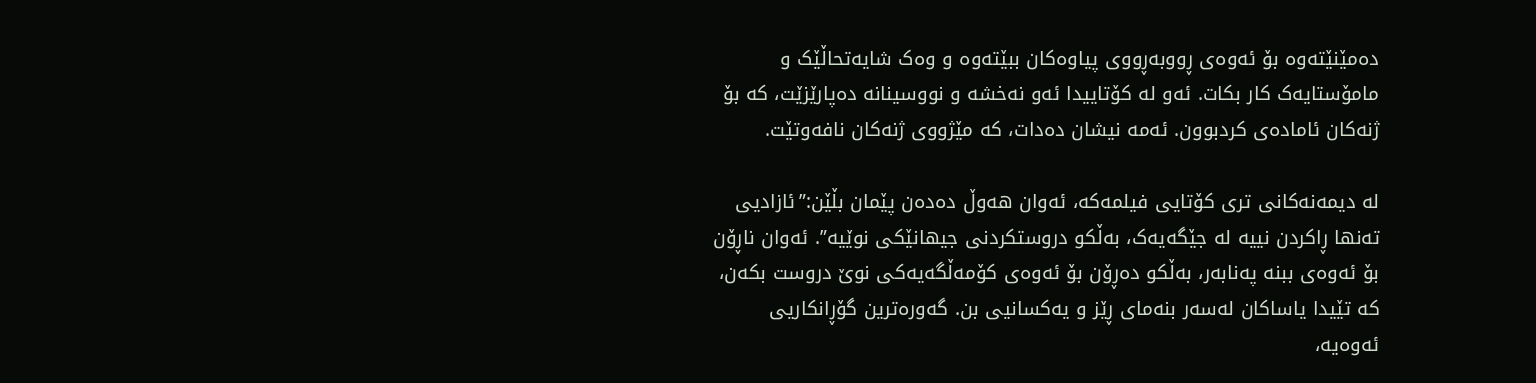دەمێنێتەوە بۆ ئەوەی ڕووبەڕووی پیاوەکان ببێتەوە و وەک شایەتحاڵێک و مامۆستایەک کار بکات. ئەو لە کۆتاییدا ئەو نەخشە و نووسینانە دەپارێزێت، کە بۆ ژنەکان ئامادەی کردبوون. ئەمە نیشان دەدات، کە مێژووی ژنەکان نافەوتێت.

لە دیمەنەکانی تری کۆتایی فیلمەکە، ئەوان هەوڵ دەدەن پێمان بڵێن:”ئازادیی تەنها ڕاکردن نییە لە جێگەیەک، بەڵکو دروستکردنی جیهانێکی نوێیە”. ئەوان ناڕۆن بۆ ئەوەی ببنە پەنابەر، بەڵکو دەڕۆن بۆ ئەوەی کۆمەڵگەیەکی نوێ دروست بکەن، کە تێیدا یاساکان لەسەر بنەمای ڕێز و یەکسانیی بن. گەورەترین گۆڕانکاریی ئەوەیە،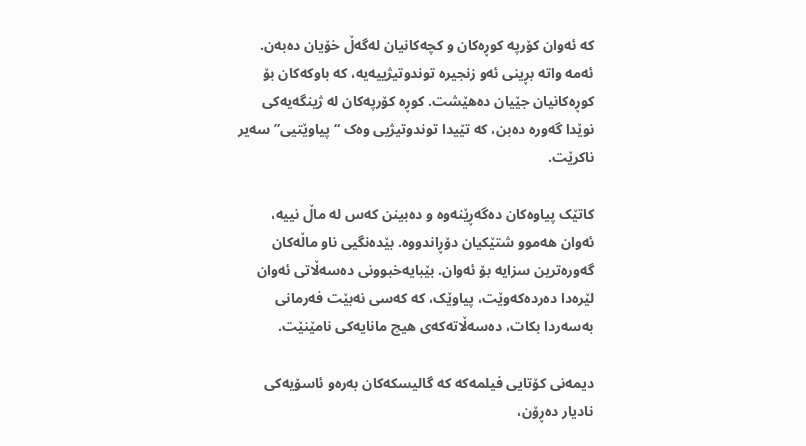کە ئەوان کۆرپە کوڕەکان و کچەکانیان لەگەڵ خۆیان دەبەن. ئەمە واتە بڕینی ئەو زنجیرە توندوتیژییەیە، کە باوکەکان بۆ کوڕەکانیان جێیان دەهێشت. کوڕە کۆرپەکان لە ژینگەیەکی نوێدا گەورە دەبن، کە تێیدا توندوتیژیی وەک “پیاوێتیی” سەیر ناکرێت.

کاتێک پیاوەکان دەگەڕێنەوە و دەبینن کەس لە ماڵ نییە، ئەوان هەموو شتێکیان دۆڕاندووە. بێدەنگیی ناو ماڵەکان گەورەترین سزایە بۆ ئەوان. بێبایەخبوونی دەسەڵاتی ئەوان لێرەدا دەردەکەوێت، پیاوێک، کە کەسی نەبێت فەرمانی بەسەردا بکات، دەسەڵاتەکەی هیچ مانایەکی نامێنێت.

دیمەنی کۆتایی فیلمەکە کە گالیسکەکان بەرەو ئاسۆیەکی نادیار دەڕۆن،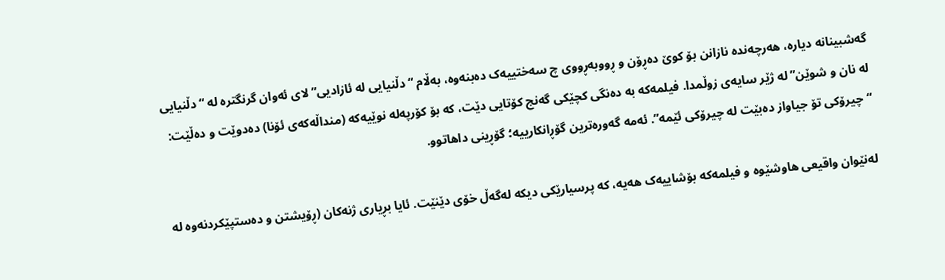گەشبینانە دیارە، هەرچەندە نازانن بۆ کوێ دەڕۆن و ڕووبەڕووی چ سەختییەک دەبنەوە، بەڵام “دڵنیایی لە ئازادیی” لای ئەوان گرنگترە لە “دڵنیایی لە نان و شوێن” لە ژێر سایەی زوڵمدا. فیلمەکە بە دەنگی کچێکی گەنج کۆتایی دێت، کە بۆ کۆرپەلە نوێیەکە (منداڵەکەی ئۆنا) دەدوێت و دەڵێت: “چیرۆکی تۆ جیاواز دەبێت لە چیرۆکی ئێمە”. ئەمە گەورەترین گۆڕانکارییە؛ گۆڕینی داهاتوو.

لەنێوان واقیعی هاوشێوە و فیلمەکە بۆشاییەک هەیە، کە پرسیارێکی دیکە لەگەڵ خۆی دێنێت. ئایا بڕیاری ژنەکان (ڕۆیشتن و دەستپێکردنەوە لە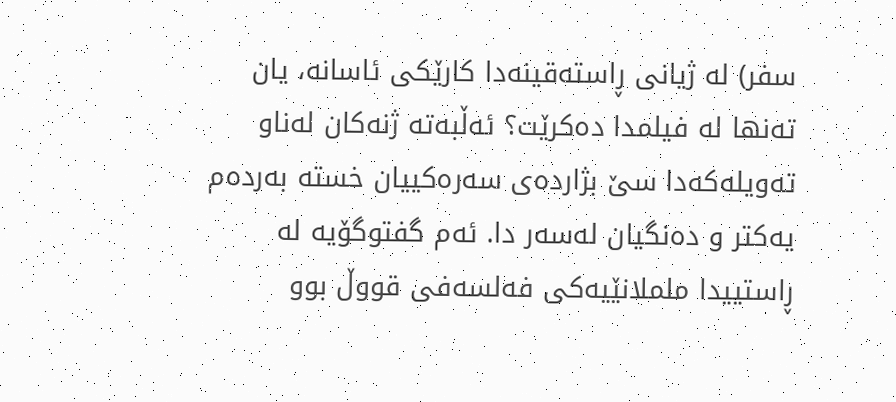سفر) لە ژیانی ڕاستەقینەدا کارێکی ئاسانە، یان تەنها لە فیلمدا دەکرێت؟ ئەڵبەتە ژنەکان لەناو تەویلەکەدا سێ بژاردەی سەرەکییان خستە بەردەم یەکتر و دەنگیان لەسەر دا. ئەم گفتوگۆیە لە ڕاستییدا ململانێیەکی فەلسەفی قووڵ بوو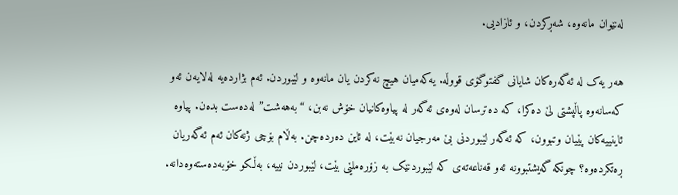لەنێوان مانەوە، شەڕکردن، و ئازادیی.

هەر یەک لە ئەگەرەکان شایانی گفتوگۆی قووڵە. یەکەمیان هیچ نەکردن یان مانەوە و لێبوردن. ئەم بژاردەیە لەلایەن ئەو کەسانەوە پاڵپشتی لێ دەکرا، کە دەترسان لەوەی ئەگەر لە پیاوەکانیان خۆش نەبن، “بەهەشت” لەدەست بدەن. پیاوە ئاینییەکان پێیان وتبوون، کە ئەگەر لێبوردنی بێ مەرجیان نەبێت، لە ئاین دەردەچن. بەڵام بۆچی ژنەکان ئەم ئەگەریان ڕەتکردەوە؟ چونکە گەیشتبوونە ئەو قەناعەتەی کە لێبوردنێک بە زۆرەملێی بێت، لێبوردن نییە، بەڵکو خۆبەدەستەوەدانە.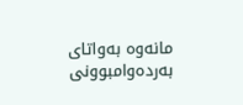مانەوە بەواتای بەردەوامبوونی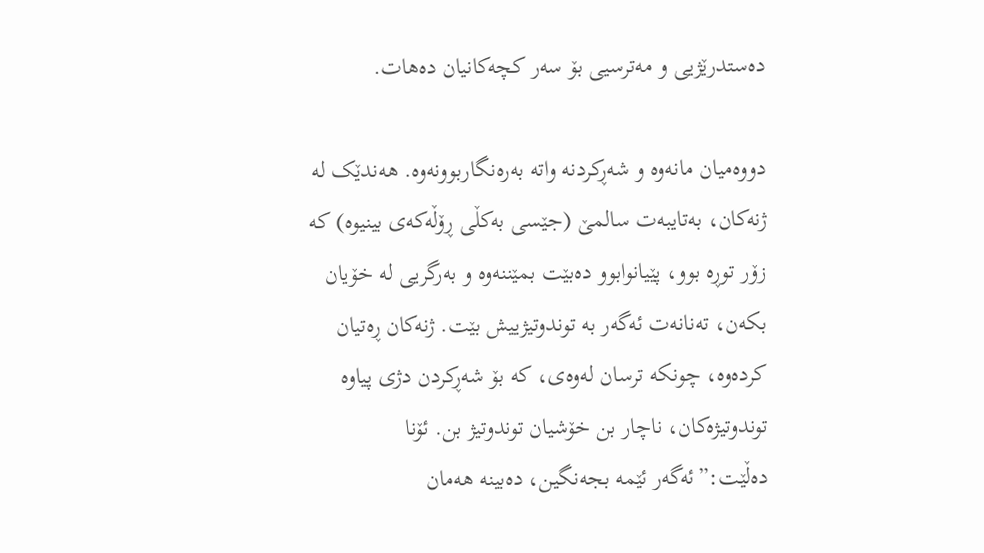دەستدرێژیی و مەترسیی بۆ سەر کچەکانیان دەهات.

دووەمیان مانەوە و شەڕکردنە واتە بەرەنگاربوونەوە. هەندێک لە ژنەکان، بەتایبەت سالمێ (جێسی بەکڵی ڕۆڵەکەی بینیوە) کە زۆر توڕە بوو، پێیانوابوو دەبێت بمێننەوە و بەرگریی لە خۆیان بکەن، تەنانەت ئەگەر بە توندوتیژییش بێت. ژنەکان ڕەتیان کردەوە، چونکە ترسان لەوەی، کە بۆ شەڕکردن دژی پیاوە توندوتیژەکان، ناچار بن خۆشیان توندوتیژ بن. ئۆنا دەڵێت:”ئەگەر ئێمە بجەنگین، دەبینە هەمان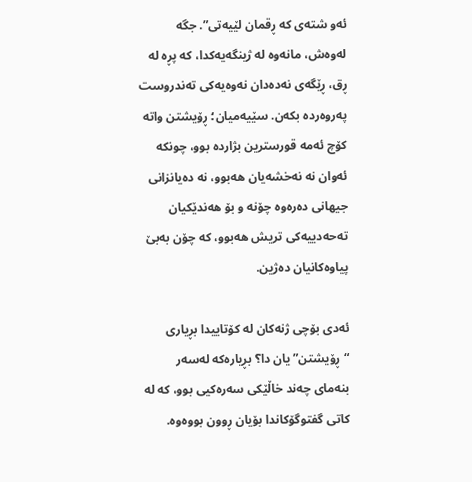ئەو شتەی کە ڕقمان لێیەتی”. جگە لەوەش، مانەوە لە ژینگەیەکدا، کە پڕە لە ڕق، ڕێگەی نەدەدان نەوەیەکی تەندروست پەروەردە بکەن. سێیەمیان؛ ڕۆیشتن واتە کۆچ ئەمە قورسترین بژاردە بوو، چونکە ئەوان نە نەخشەیان هەبوو، نە دەیانزانی جیهانی دەرەوە چۆنە و بۆ هەندێکیان تەحەدییەکی تریش هەبوو، کە چۆن بەبێ پیاوەکانیان دەژین.

ئەدی بۆچی ژنەکان لە کۆتاییدا بڕیاری “ڕۆیشتن”یان دا؟ بڕیارەکە لەسەر بنەمای چەند خاڵێکی سەرەکیی بوو، کە لە کاتی گفتوگۆکاندا بۆیان ڕوون بووەوە.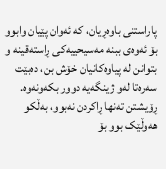پاراستنی باوەڕیان، کە ئەوان پێیان وابوو بۆ ئەوەی ببنە مەسیحییەکی ڕاستەقینە و بتوانن لە پیاوەکانیان خۆش بن، دەبێت سەرەتا لەو ژینگەیە دوور بکەونەوە. ڕۆیشتن تەنها ڕاکردن نەبوو، بەڵکو هەوڵێک بوو بۆ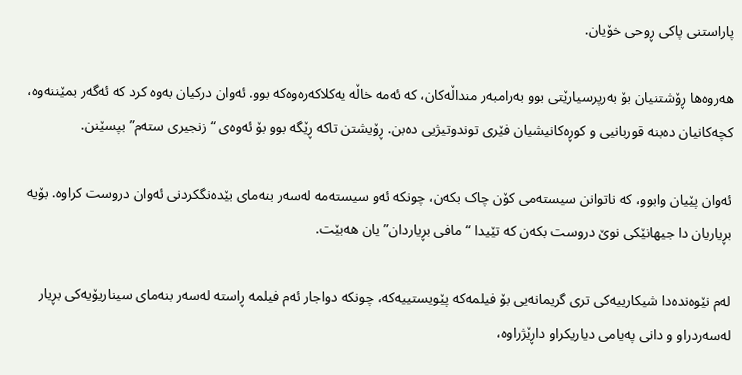پاراستنی پاکی ڕوحی خۆیان.

هەروەها ڕۆشتنیان بۆ بەرپرسیارێتی بوو بەرامبەر منداڵەکان، کە ئەمە خاڵە یەکلاکەرەوەکە بوو. ئەوان درکیان بەوە کرد کە ئەگەر بمێننەوە، کچەکانیان دەبنە قوربانیی و کوڕەکانیشیان فێری توندوتیژیی دەبن. ڕۆیشتن تاکە ڕێگە بوو بۆ ئەوەی “زنجیری ستەم” بپسێنن.

ئەوان پێیان وابوو، کە ناتوانن سیستەمی کۆن چاک بکەن، چونکە ئەو سیستەمە لەسەر بنەمای بێدەنگکردنی ئەوان دروست کراوە. بۆیە بڕیاریان دا جیهانێکی نوێ دروست بکەن کە تێیدا “مافی بڕیاردان”یان هەبێت.

لەم نێوەندەدا شیکارییەکی تری گریمانەیی بۆ فیلمەکە پێویستییەکە، چونکە دواجار ئەم فیلمە ڕاستە لەسەر بنەمای سیناریۆیەکی بڕیار لەسەردراو و دانی پەیامی دیاریکراو داڕێژراوە،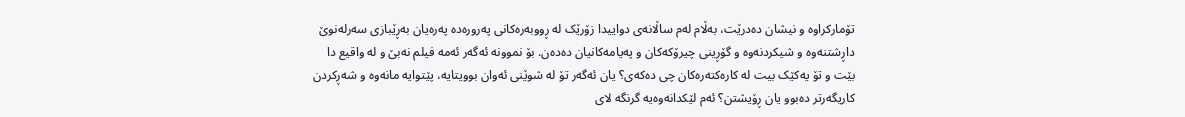تۆمارکراوە و نیشان دەدرێت، بەڵام لەم ساڵانەی دواییدا زۆرێک لە ڕووبەرەکانی پەرورەدە پەرەیان بەڕێبازی سەرلەنوێ داڕشتنەوە و شیکردنەوە و گۆڕینی چیرۆکەکان و پەیامەکانیان دەدەن. بۆ نموونە ئەگەر ئەمە فیلم نەبێ و لە واقیع دا بێت و تۆ یەکێک بیت لە کارەکتەرەکان چی دەکەی؟ یان ئەگەر تۆ لە شوێنی ئەوان بوویتایە، پێتوایە مانەوە و شەڕکردن کاریگەرتر دەبوو یان ڕۆیشتن؟ ئەم لێکدانەوەیە گرنگە لای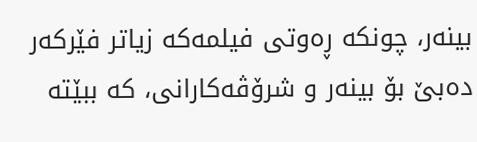بینەر، چونکە ڕەوتی فیلمەکە زیاتر فێرکەر دەبێ بۆ بینەر و شرۆڤەکارانی، کە ببێتە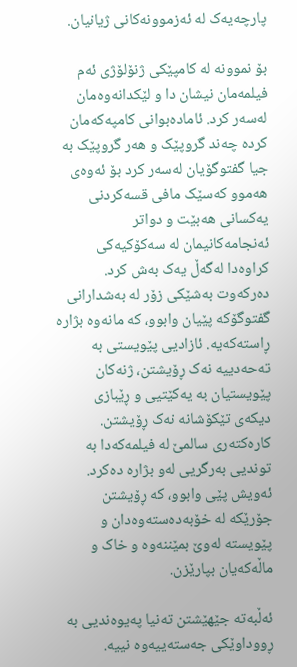پارچەیەک لە ئەزموونەکانی ژیانیان.

بۆ نموونە لە کامپێکی ژنۆلۆژی ئەم فیلمەمان نیشان دا و لێکدانەوەمان لەسەر کرد. ئامادەبوانی کامپەکەمان کردە چەند گروپێک و هەر گروپێک بە جیا گفتوگۆیان لەسەر کرد بۆ ئەوەی هەموو کەسێک مافی قسەکردنی یەکسانی هەبێت و دواتر ئەنجامەکانیمان لە سەکۆکیەکی کراوەدا لەگەڵ یەک بەش کرد. دەرکەوت بەشێکی زۆر لە بەشدارانی گفتوگۆکە پێیان وابوو، کە مانەوە بژارە ڕاستەکەیە. ئازادیی پێویستی بە تەحەدییە نەک ڕۆیشتن، ژنەکان پێویستیان بە یەکێتیی و ڕێبازی دیکەی تێکۆشانە نەک ڕۆیشتن. کارەکتەری سالمێ لە فیلمەکەدا بە توندیی بەرگریی لەو بژارە دەکرد. ئەویش پێی وابوو، کە ڕۆیشتن جۆرێکە لە خۆبەدەستەوەدان و پێویستە لەوێ بمێننەوە و خاک و ماڵەکەیان بپارێزن.

ئەڵبەتە جێهێشتن تەنیا پەیوەندیی بە ڕووداوێکی جەستەییەوە نییە.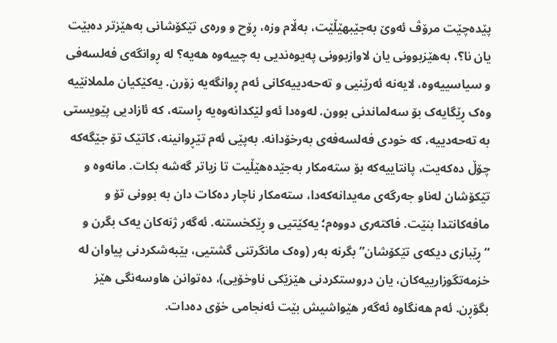پێدەچێت مرۆڤ ئەوێ بەجێبهێڵێت، بەڵام وزە، ڕۆح و ورەی تێکۆشانی بەهێزتر دەبێت یان نا؟، بەهێزبوونی یان لاوازبوونی پەیوەندیی بە چییەوە هەیە؟ لە ڕوانگەی فەلسەفی و سیاسییەوە، لایەنە ئەرێنیی و تەحەدییەکانی ئەم ڕوانگەیە زۆرن. یەکێکیان ململانێیە وەک ڕێگایەک بۆ سەلماندنی بوون. لەوەدا ئەو لێکدانەوەیە ڕاستە، کە ئازادیی پێویستی بە تەحەدییە، کە خودی فەلسەفەی بەرخۆدانە. بەپێی ئەم تێڕوانینە، کاتێک تۆ جێگەکە چۆڵ دەکەیت، پانتاییەکە بۆ ستەمکار بەجێدەهێڵیت تا زیاتر گەشە بکات. مانەوە و تێکۆشان لەناو جەرگەی مەیدانەکەدا، ستەمکار ناچار دەکات دان بە بوونی تۆ و مافەکانتدا بنێت. فاکتەری دووەم؛ یەکێتیی و ڕێکخستنە. ئەگەر ژنەکان یەک بگرن و “ڕێبازی دیکەی تێکۆشان” بگرنە بەر (وەک مانگرتنی گشتیی، بێبەشکردنی پیاوان لە خزمەتگوزارییەکان، یان دروستکردنی هێزێکی ناوخۆیی)، دەتوانن هاوسەنگی هێز بگۆڕن. ئەم هەنگاوە ئەگەر هێواشیش بێت ئەنجامی خۆی دەدات.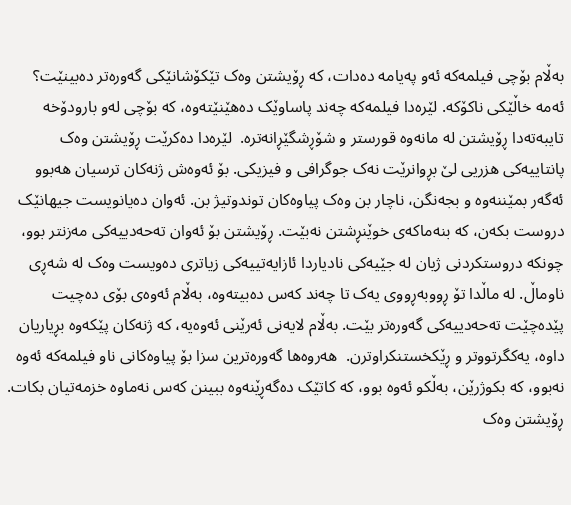بەڵام بۆچی فیلمەکە ئەو پەیامە دەدات، کە ڕۆیشتن وەک تێکۆشانێکی گەورەتر دەبینێت؟  ئەمە خاڵێکی ناکۆکە. لێرەدا فیلمەکە چەند پاساوێک دەهێنێتەوە، کە بۆچی لەو بارودۆخە تایبەتەدا ڕۆیشتن لە مانەوە قورستر و شۆڕشگێڕانەترە.  لێرەدا دەکرێت ڕۆیشتن وەک پانتاییەکی هزریی لێ بڕوانرێت نەک جوگرافی و فیزیکی. بۆ ئەوەش ژنەکان ترسیان هەبوو ئەگەر بمێننەوە و بجەنگن، ناچار بن وەک پیاوەکان توندوتیژ بن. ئەوان دەیانویست جیهانێک دروست بکەن، کە بنەماکەی خوێنڕشتن نەبێت. ڕۆیشتن بۆ ئەوان تەحەدییەکی مەزنتر بوو، چونکە دروستکردنی ژیان لە جێیەکی نادیاردا ئازایەتییەکی زیاتری دەویست وەک لە شەڕی ناوماڵ. لە ماڵدا تۆ ڕووبەڕووی یەک تا چەند کەس دەبیتەوە، بەڵام ئەوەی بۆی دەچیت پێدەچێت تەحەدییەکی گەورەتر بێت. بەڵام لایەنی ئەرێنی ئەوەیە، کە ژنەکان پێکەوە بڕیاریان داوە، یەکگرتووتر و ڕێکخستنکراوترن.  هەروەها گەورەترین سزا بۆ پیاوەکانی ناو فیلمەکە ئەوە نەبوو، کە بکوژرێن، بەڵکو ئەوە بوو، کە کاتێک دەگەڕێنەوە ببینن کەس نەماوە خزمەتیان بکات. ڕۆیشتن وەک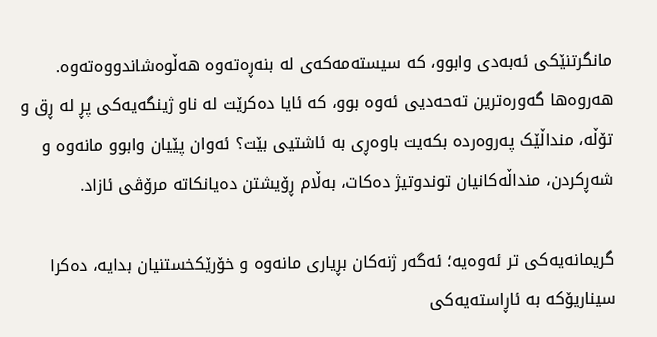مانگرتنێکی ئەبەدی وابوو، کە سیستەمەکەی لە بنەڕەتەوە هەڵوەشاندووەتەوە. هەروەها گەورەترین تەحەدیی ئەوە بوو، کە ئایا دەکرێت لە ناو ژینگەیەکی پڕ لە ڕق و تۆڵە، منداڵێک پەروەردە بکەیت باوەڕی بە ئاشتیی بێت؟ ئەوان پێیان وابوو مانەوە و شەڕکردن، منداڵەکانیان توندوتیژ دەکات، بەڵام ڕۆیشتن دەیانکاتە مرۆڤی ئازاد.

گریمانەیەکی تر ئەوەیە؛ ئەگەر ژنەکان بڕیاری مانەوە و خۆرێکخستنیان بدایە، دەکرا سیناریۆکە بە ئاڕاستەیەکی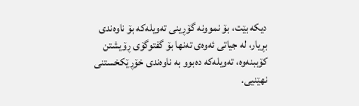دیکە بێت، بۆ نموونە گۆڕینی تەویلەکە بۆ ناوەندی بڕیار، لە جیاتی ئەوەی تەنها بۆ گفتوگۆی ڕۆیشتن کۆببنەوە، تەویلەکە دەبوو بە ناوەندی خۆڕێکخستنی نهێنیی.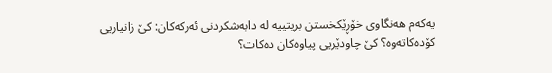یەکەم هەنگاوی خۆڕێکخستن بریتییە لە دابەشکردنی ئەرکەکان: کێ زانیاریی کۆدەکاتەوە؟ کێ چاودێریی پیاوەکان دەکات؟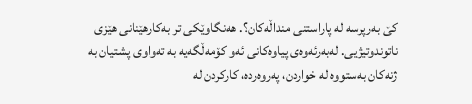کێ بەرپرسە لە پاراستنی منداڵەکان؟. هەنگاوێکی تر بەکارهێنانی هێزی ناتوندوتیژیی. لەبەرئەوەی پیاوەکانی ئەو کۆمەڵگەیە بە تەواوی پشتیان بە ژنەکان بەستووە لە خواردن، پەروەردە، کارکردن لە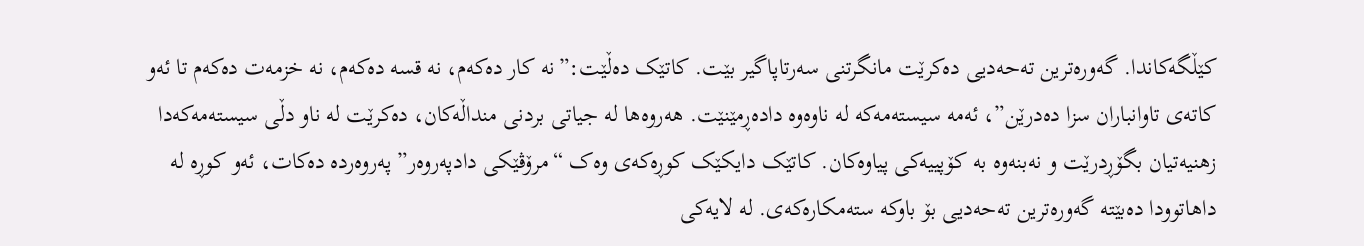کێڵگەکاندا. گەورەترین تەحەدیی دەکرێت مانگرتنی سەرتاپاگیر بێت. کاتێک دەڵێت:”نە کار دەکەم، نە قسە دەکەم، نە خزمەت دەکەم تا ئەو کاتەی تاوانباران سزا دەدرێن”، ئەمە سیستەمەکە لە ناوەوە دادەڕمێنێت. هەروەها لە جیاتی بردنی منداڵەکان، دەکرێت لە ناو دڵی سیستەمەکەدا زهنیەتیان بگۆڕدرێت و نەبنەوە بە کۆپییەکی پیاوەکان. کاتێک دایکێک کوڕەکەی وەک “مرۆڤێکی دادپەروەر” پەروەردە دەکات، ئەو کوڕە لە داهاتوودا دەبێتە گەورەترین تەحەدیی بۆ باوکە ستەمکارەکەی. لە لایەکی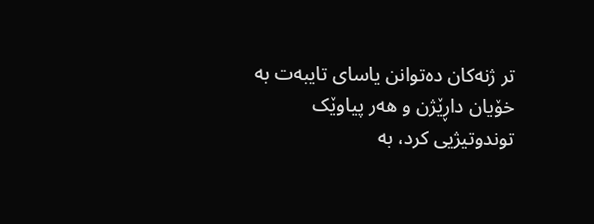تر ژنەکان دەتوانن یاسای تایبەت بە خۆیان داڕێژن و هەر پیاوێک توندوتیژیی کرد، بە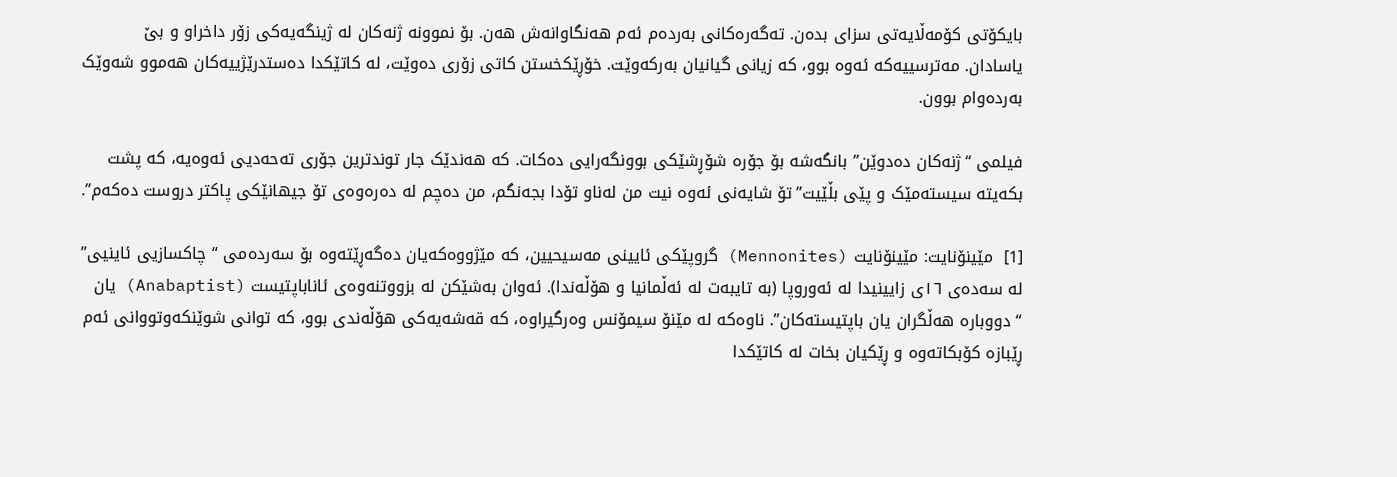بایکۆتی کۆمەڵایەتی سزای بدەن. تەگەرەکانی بەردەم ئەم هەنگاوانەش هەن. بۆ نموونە ژنەکان لە ژینگەیەکی زۆر داخراو و بێ یاسادان. مەترسییەکە ئەوە بوو، کە زیانی گیانیان بەرکەوێت. خۆڕێکخستن کاتی زۆری دەوێت، لە کاتێکدا دەستدرێژییەکان هەموو شەوێک بەردەوام بوون.

فیلمی “ژنەکان دەدوێن” بانگەشە بۆ جۆرە شۆڕشێکی بوونگەرایی دەکات. کە هەندێک جار توندترین جۆری تەحەدیی ئەوەیە، کە پشت بکەیتە سیستەمێک و پێی بڵێیت”تۆ شایەنی ئەوە نیت من لەناو تۆدا بجەنگم، من دەچم لە دەرەوەی تۆ جیهانێکی پاکتر دروست دەکەم”.

[1]  مێینۆنایت: مێینۆنایت (Mennonites) گروپێکی ئایینی مەسیحیین، کە مێژووەکەیان دەگەڕێتەوە بۆ سەردەمی “چاکسازیی ئاینیی” لە سەدەی ١٦ی زایینیدا لە ئەوروپا (بە تایبەت لە ئەڵمانیا و هۆڵەندا). ئەوان بەشێکن لە بزووتنەوەی ئاناباپتیست (Anabaptist) یان “دووبارە هەڵگران یان باپتیستەکان”. ناوەکە لە مێنۆ سیمۆنس وەرگیراوە، کە قەشەیەکی هۆڵەندی بوو، کە توانی شوێنکەوتووانی ئەم ڕێبازە کۆبکاتەوە و ڕێکیان بخات لە کاتێکدا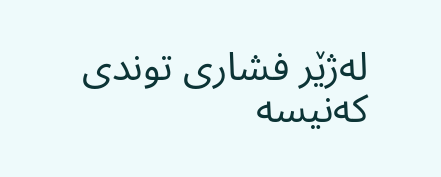لەژێر فشاری توندی کەنیسە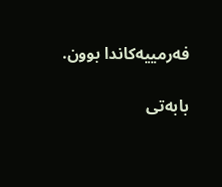فەرمییەکاندا بوون.

بابەتی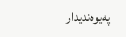پەیوەندیدار